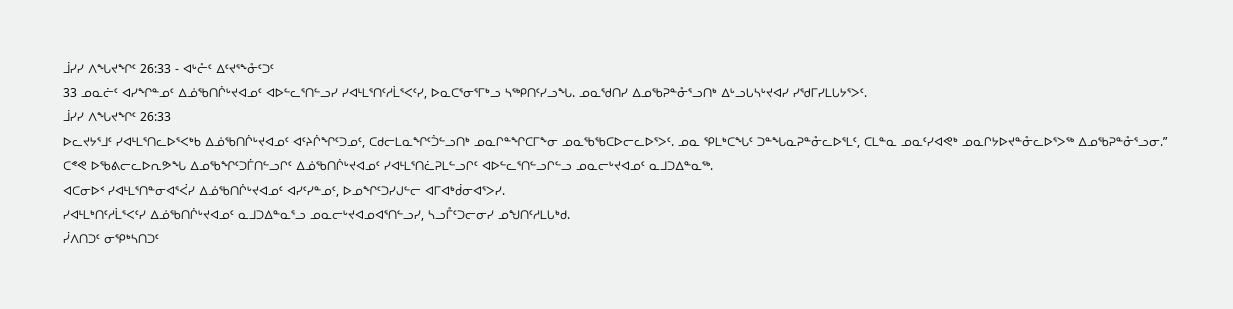ᒨᓯᓯ ᐱᖓᔪᖏᑦ 26:33 - ᐊᒡᓔᑦ ᐃᑦᔪᕐᖕᓁᑦᑐᑦ
33 ᓄᓇᓖᑦ ᐊᓯᖏᓐᓄᑦ ᐃᓅᖃᑎᒌᒡᔪᐊᓄᑦ ᐊᐅᓪᓚᕐᑎᓪᓗᓯ ᓯᐊᒻᒪᕐᑎᑦᓱᒫᕐᐸᑦᓯ, ᐅᓇᑕᕐᓂᕐᒥᒃᓗ ᓴᖅᑭᑎᑦᓯᓗᖓ. ᓄᓇᖁᑎᓯ ᐃᓄᖃᕈᓐᓁᕐᓗᑎᒃ ᐃᒡᓗᒐᓴᒡᔪᐊᓯ ᓯᖁᒥᓯᒪᒐᔭᕐᐳᑦ.
ᒨᓯᓯ ᐱᖓᔪᖏᑦ 26:33
ᐅᓚᔪᔭᕐᒧᑦ ᓯᐊᒻᒪᕐᑎᓚᐅᕐᐸᒃᑲ ᐃᓅᖃᑎᒌᒡᔪᐊᓄᑦ ᐊᑦᔨᒌᖏᑦᑐᓄᑦ, ᑕᑯᓕᒪᓇᖏᑦᑑᓪᓗᑎᒃ ᓄᓇᒋᓐᖏᑕᒥᖕᓂ ᓄᓇᖃᖃᑕᐅᓕᓚᐅᕐᐳᑦ. ᓄᓇ ᕿᒪᒃᑕᖓᑦ ᑐᓐᖓᓇᕈᓐᓁᓚᐅᕐᒪᑦ, ᑕᒪᓐᓇ ᓄᓇᑦᓯᐊᕙᒃ ᓄᓇᒋᔭᐅᔪᓐᓁᓚᐅᕐᐳᖅ ᐃᓄᖃᕈᓐᓁᕐᓗᓂ.”
ᑕᕝᕙ ᐅᖃᕕᓕᓚᐅᕆᕗᖓ ᐃᓄᖃᖏᑦᑐᒦᑎᓪᓗᒋᑦ ᐃᓅᖃᑎᒌᒡᔪᐊᓄᑦ ᓯᐊᒻᒪᕐᑎᓛᕈᒪᓪᓗᒋᑦ ᐊᐅᓪᓚᕐᑎᓪᓗᒋᓪᓗ ᓄᓇᓕᒡᔪᐊᓄᑦ ᓇᒧᑐᐃᓐᓇᖅ.
ᐊᑕᓂᐅᑉ ᓯᐊᒻᒪᕐᑎᓐᓂᐊᕐᐹᓯ ᐃᓅᖃᑎᒌᒡᔪᐊᓄᑦ ᐊᓯᑦᓯᓐᓄᑦ, ᐅᓄᖏᑦᑐᓯᒍᓪᓕ ᐊᒥᐊᒃᑰᓂᐊᕐᐳᓯ.
ᓯᐊᒻᒪᒃᑎᑦᓱᒫᕐᐸᑦᓯ ᐃᓅᖃᑎᒌᒡᔪᐊᓄᑦ ᓇᒧᑐᐃᓐᓇᕐᓗ ᓄᓇᓕᒡᔪᐊᓄᐊᕐᑎᓪᓗᓯ, ᓴᓗᒤᑦᑐᓕᓂᓯ ᓄᖑᑎᑦᓱᒪᒐᒃᑯ.
ᓰᐱᑎᑐᑦ ᓂᕿᒃᓴᑎᑐᑦ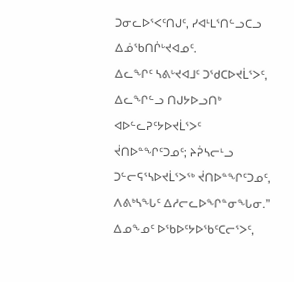ᑐᓂᓚᐅᕐᐸᑦᑎᒍᑦ, ᓯᐊᒻᒪᕐᑎᓪᓗᑕᓗ ᐃᓅᖃᑎᒌᒡᔪᐊᓄᑦ.
ᐃᓚᖏᑦ ᓴᕕᒡᔪᐊᒧᑦ ᑐᖁᑕᐅᔪᒫᕐᐳᑦ, ᐃᓚᖏᓪᓗ ᑎᒍᔭᐅᓗᑎᒃ ᐊᐅᓪᓚᕈᑦᔭᐅᔪᒫᕐᐳᑦ ᔫᑎᐅᓐᖏᑦᑐᓄᑦ; ᔨᕉᓴᓕᒻᓗ ᑐᓪᓕᕋᕐᓴᐅᔪᒫᕐᐳᖅ ᔫᑎᐅᓐᖏᑦᑐᓄᑦ, ᐱᕕᒃᓴᖓᑦ ᐃᓱᓕᓚᐅᖏᓐᓂᖓᓂ.”
ᐃᓄᖕᓄᑦ ᐅᖃᐅᑦᔭᐅᖃᑦᑕᓕᕐᐳᑦ,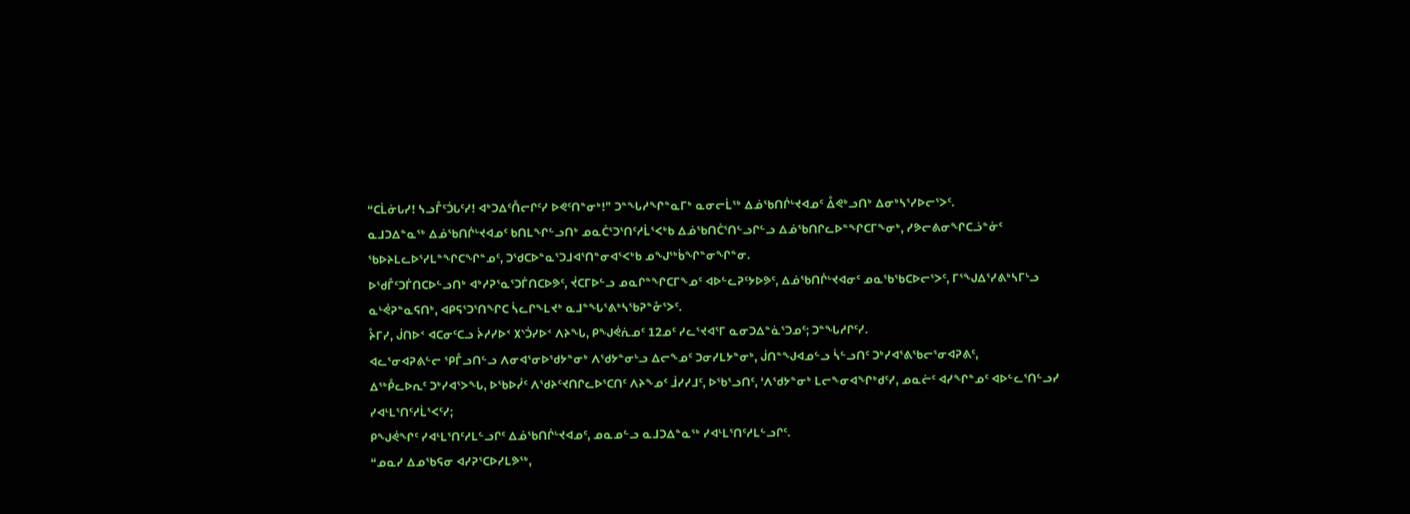“ᑕᒫᓃᒐᓯ! ᓴᓗᒤᑦᑑᒐᑦᓯ! ᐊᒃᑐᐃᑦᑍᓕᒋᑦᓯ ᐅᕙᑦᑎᓐᓂᒃ!” ᑐᓐᖓᓱᖏᓐᓇᒥᒃ ᓇᓂᓕᒫᖅ ᐃᓅᖃᑎᒌᒡᔪᐊᓄᑦ ᐂᕙᒃᓗᑎᒃ ᐃᓂᒃᓴᕐᓯᐅᓕᕐᐳᑦ.
ᓇᒧᑐᐃᓐᓇᖅ ᐃᓅᖃᑎᒌᒡᔪᐊᓄᑦ ᑲᑎᒪᖏᓪᓗᑎᒃ ᓄᓇᑖᕐᑐᕐᑎᑦᓱᒫᕐᐸᒃᑲ ᐃᓅᖃᑎᑖᕐᑎᓪᓗᒋᓪᓗ ᐃᓅᖃᑎᒋᓚᐅᓐᖏᑕᒥᖕᓂᒃ, ᓯᕗᓕᕕᓂᖏᑕᓘᓐᓃᑦ ᖃᐅᔨᒪᓚᐅᕐᓯᒪᓐᖏᑕᖏᓐᓄᑦ, ᑐᖁᑕᐅᓐᓇᕐᑐᒧᐊᕐᑎᓐᓂᐊᕐᐸᒃᑲ ᓄᖑᖅᑳᖏᓐᓂᖏᓐᓂ.
ᐅᖁᒤᑦᑐᒦᑎᑕᐅᓪᓗᑎᒃ ᐊᒃᓱᕈᕐᓇᕐᑐᒦᑎᑕᐅᕗᑦ, ᔫᑕᒥᐅᓪᓗ ᓄᓇᒋᓐᖏᑕᒥᖕᓄᑦ ᐊᐅᓪᓚᕈᑦᔭᐅᕗᑦ, ᐃᓅᖃᑎᒌᒡᔪᐊᓂᑦ ᓄᓇᖃᖃᑕᐅᓕᕐᐳᑦ, ᒥᕐᖑᐃᕐᓯᕕᒃᓴᒥᒡᓗ ᓇᒡᕚᕈᓐᓇᕋᑎᒃ, ᐊᑭᕋᕐᑐᕐᑎᖏᑕ ᓵᓚᒋᖕᒪᔪᒃ ᓇᒧᓐᖓᕐᕕᒃᓴᖃᕈᓐᓁᕐᐳᑦ.
ᔧᒥᓯ, ᒎᑎᐅᑉ ᐊᑕᓂᑦᑕᓗ ᔩᓱᓯᐅᑉ ᙭ᔅᑑᓯᐅᑉ ᐱᔨᖓ, ᑭᖑᕚᕇᓄᑦ 12ᓄᑦ ᓯᓚᕐᔪᐊᕐᒥ ᓇᓂᑐᐃᓐᓈᕐᑐᓄᑦ; ᑐᓐᖓᓱᒋᑦᓯ.
ᐊᓚᕐᓂᐊᕈᕕᓪᓕ ᕿᒤᓗᑎᓪᓗ ᐱᓂᐊᕐᓂᐅᖁᔭᓐᓂᒃ ᐱᖁᔭᓐᓂᒡᓗ ᐃᓕᖕᓄᑦ ᑐᓂᓯᒪᔭᓐᓂᒃ, ᒎᑎᓐᖑᐊᓄᓪᓗ ᓵᓪᓗᑎᑦ ᑐᒃᓯᐊᕐᕕᖃᓕᕐᓂᐊᕈᕕᑦ,
ᐃᖅᑬᓚᐅᕆᑦ ᑐᒃᓯᐊᕐᐳᖓ, ᐅᖃᐅᓰᑦ ᐱᖁᔨᑦᔪᑎᒋᓚᐅᕐᑕᑎᑦ ᐱᔨᖕᓄᑦ ᒨᓯᓯᒧᑦ, ᐅᖃᕐᓗᑎᑦ, ‘ᐱᖁᔭᓐᓂᒃ ᒪᓕᖕᓂᐊᖏᒃᑯᑦᓯ, ᓄᓇᓖᑦ ᐊᓯᖏᓐᓄᑦ ᐊᐅᓪᓚᕐᑎᓪᓗᓯ ᓯᐊᒻᒪᕐᑎᑦᓱᒫᕐᐸᑦᓯ;
ᑭᖑᕚᖏᑦ ᓯᐊᒻᒪᕐᑎᑦᓱᒪᓪᓗᒋᑦ ᐃᓅᖃᑎᒌᒡᔪᐊᓄᑦ, ᓄᓇᓄᓪᓗ ᓇᒧᑐᐃᓐᓇᖅ ᓯᐊᒻᒪᕐᑎᑦᓱᒪᓪᓗᒋᑦ.
“ᓄᓇᓯ ᐃᓄᖃᕋᓂ ᐊᓯᕈᕐᑕᐅᓯᒪᕗᖅ,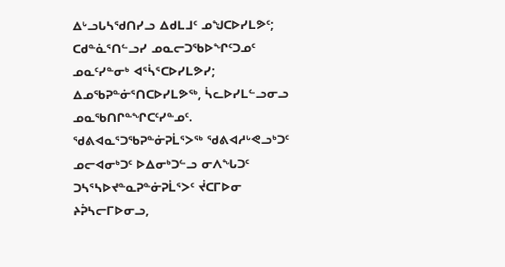ᐃᒡᓗᒐᓴᖁᑎᓯᓗ ᐃᑯᒪᒧᑦ ᓄᖑᑕᐅᓯᒪᕗᑦ; ᑕᑯᓐᓈᕐᑎᓪᓗᓯ ᓄᓇᓕᑐᖃᐅᖏᑦᑐᓄᑦ ᓄᓇᑦᓯᓐᓂᒃ ᐊᕐᓵᕐᑕᐅᓯᒪᕗᓯ; ᐃᓄᖃᕈᓐᓃᕐᑎᑕᐅᓯᒪᕗᖅ, ᓵᓚᐅᓯᒪᓪᓗᓂᓗ ᓄᓇᖃᑎᒋᓐᖏᑕᑦᓯᓐᓄᑦ.
ᖁᕕᐊᓇᕐᑐᖃᕈᓐᓃᕈᒫᕐᐳᖅ ᖁᕕᐊᓱᒡᕙᓗᒃᑐᑦ ᓄᓕᐊᓂᒃᑐᑦ ᐅᐃᓂᒃᑐᓪᓗ ᓂᐱᖓᑐᑦ ᑐᓴᕐᓴᐅᔪᓐᓇᕈᓐᓃᕈᒫᕐᐳᑦ ᔫᑕᒥᐅᓂ ᔨᕉᓴᓕᒥᐅᓂᓗ,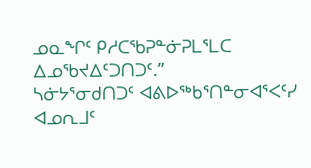ᓄᓇᖏᑦ ᑭᓱᑕᖃᕈᓐᓃᕈᒪᕐᒪᑕ ᐃᓄᖃᔪᐃᑦᑐᑎᑐᑦ.”
ᓴᓃᔭᕐᓂᑯᑎᑐᑦ ᐊᕕᐅᖅᑲᕐᑎᓐᓂᐊᕐᐸᑦᓯ ᐊᓄᕆᒧᑦ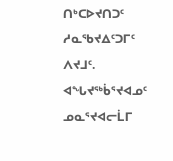ᑎᒃᑕᐅᔪᑎᑐᑦ ᓱᓇᖃᔪᐃᑦᑐᒥᑦ ᐱᔪᒧᑦ.
ᐊᖓᔪᖅᑳᕐᔪᐊᓄᑦ ᓄᓇᕐᔪᐊᓕᒫᒥ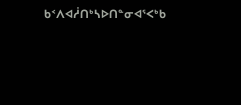ᑲᑉᐱᐊᓲᑎᒃᓴᐅᑎᓐᓂᐊᕐᐸᒃᑲ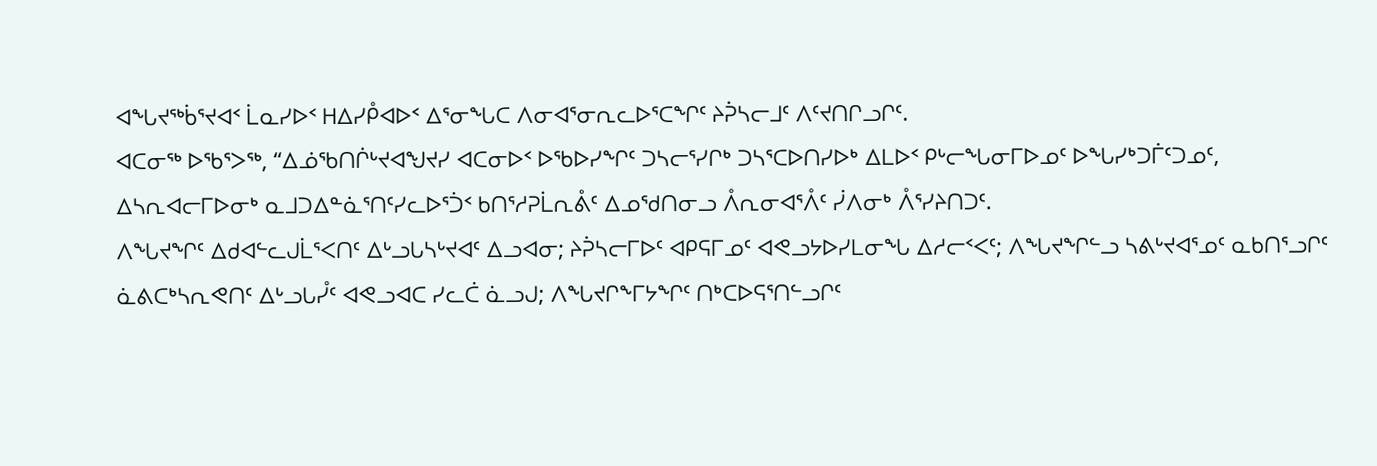ᐊᖓᔪᖅᑳᕐᔪᐊᑉ ᒫᓇᓯᐅᑉ ᕼᐃᓯᑬᐊᐅᑉ ᐃᕐᓂᖓᑕ ᐱᓂᐊᕐᓂᕆᓚᐅᕐᑕᖏᑦ ᔨᕉᓴᓕᒧᑦ ᐱᑦᔪᑎᒋᓗᒋᑦ.
ᐊᑕᓂᖅ ᐅᖃᕐᐳᖅ, “ᐃᓅᖃᑎᒌᒡᔪᐊᖑᔪᓯ ᐊᑕᓂᐅᑉ ᐅᖃᐅᓯᖏᑦ ᑐᓴᓕᕐᓯᒋᒃ ᑐᓴᕐᑕᐅᑎᓯᐅᒃ ᐃᒪᐅᑉ ᑭᒡᓕᖓᓂᒥᐅᓄᑦ ᐅᖓᓯᒃᑐᒦᑦᑐᓄᑦ, ᐃᓴᕆᐊᓕᒥᐅᓂᒃ ᓇᒧᑐᐃᓐᓈᕐᑎᑦᓯᓚᐅᕐᑑᑉ ᑲᑎᕐᓱᕈᒫᕆᕔᑦ ᐃᓄᖁᑎᓂᓗ ᐰᕆᓂᐊᕐᐰᑦ ᓰᐱᓂᒃ ᐰᕐᓯᔨᑎᑐᑦ.
ᐱᖓᔪᖏᑦ ᐃᑯᐊᓪᓚᒍᒫᕐᐸᑎᑦ ᐃᒡᓗᒐᓴᒡᔪᐊᑦ ᐃᓗᐊᓂ; ᔨᕉᓴᓕᒥᐅᑦ ᐊᑭᕋᒥᓄᑦ ᐊᕙᓗᔭᐅᓯᒪᓂᖓ ᐃᓱᓕᑉᐸᑦ; ᐱᖓᔪᖏᓪᓗ ᓴᕕᒡᔪᐊᕐᓄᑦ ᓇᑲᑎᕐᓗᒋᑦ ᓈᕕᑕᒃᓴᕆᕙᑎᑦ ᐃᒡᓗᒐᓮᑦ ᐊᕙᓗᐊᑕ ᓯᓚᑖ ᓈᓗᒍ; ᐱᖓᔪᒋᖕᒥᔭᖏᑦ ᑎᒃᑕᐅᕋᕐᑎᓪᓗᒋᑦ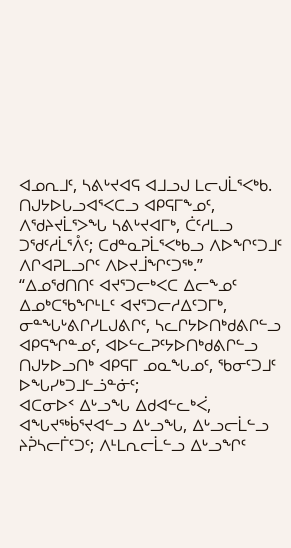ᐊᓄᕆᒧᑦ, ᓴᕕᒡᔪᐊᕋ ᐊᒧᓗᒍ ᒪᓕᒍᒫᕐᐸᒃᑲ.
ᑎᒍᔭᐅᒐᓗᐊᕐᐸᑕᓗ ᐊᑭᕋᒥᖕᓄᑦ, ᐱᖁᔨᔪᒫᕐᐳᖓ ᓴᕕᒡᔪᐊᒥᒃ, ᑖᑦᓱᒪᓗ ᑐᖁᑦᓱᒫᕐᐰᑦ; ᑕᑯᓐᓇᕈᒫᕐᐸᒃᑲᓗ ᐱᐅᖏᑦᑐᒧᑦ ᐱᒋᐊᕈᒪᓗᒋᑦ ᐱᐅᔪᒨᖏᑦᑐᖅ.”
“ᐃᓄᖁᑎᑎᑦ ᐊᔪᕐᑐᓕᒃᐸᑕ ᐃᓕᖕᓄᑦ ᐃᓄᒃᑕᖃᖏᒻᒪᑦ ᐊᔪᕐᑐᓕᓱᐃᑦᑐᒥᒃ, ᓂᓐᖓᒡᕕᒋᓯᒪᒍᕕᒋᑦ, ᓴᓚᒋᔭᐅᑎᒃᑯᕕᒋᓪᓗ ᐊᑭᕋᖏᓐᓄᑦ, ᐊᐅᓪᓚᕈᑦᔭᐅᑎᒃᑯᕕᒋᓪᓗ ᑎᒍᔭᐅᓗᑎᒃ ᐊᑭᕋᒥ ᓄᓇᖓᓄᑦ, ᖃᓂᑦᑐᒧᑦ ᐅᖓᓯᒃᑐᒧᓪᓘᓐᓃᑦ;
ᐊᑕᓂᐅᑉ ᐃᒡᓗᖓ ᐃᑯᐊᓪᓚᒃᐹ, ᐊᖓᔪᖅᑳᕐᔪᐊᓪᓗ ᐃᒡᓗᖓ, ᐃᒡᓗᓕᒫᓪᓗ ᔨᕉᓴᓕᒦᑦᑐᑦ; ᐱᒻᒪᕆᓕᒫᓪᓗ ᐃᒡᓗᖏᑦ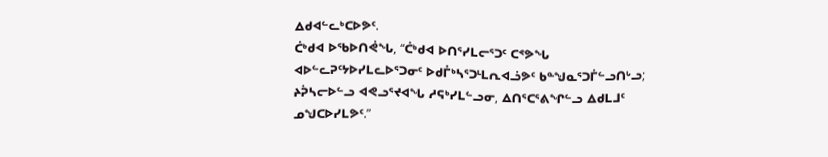ᐃᑯᐊᓪᓚᒃᑕᐅᕗᑦ.
ᑖᒃᑯᐊ ᐅᖃᐅᑎᕚᖓ, “ᑖᒃᑯᐊ ᐅᑎᕐᓯᒪᓕᕐᑐᑦ ᑕᕝᕗᖓ ᐊᐅᓪᓚᕈᑦᔭᐅᓯᒪᓚᐅᕐᑐᓂᑦ ᐅᑯᒤᒃᓴᕐᑐᒻᒪᕆᐊᓘᕗᑦ ᑲᓐᖑᓇᕐᑐᒦᓪᓗᑎᒡᓗ; ᔨᕉᓴᓕᐅᓪᓗ ᐊᕙᓗᕐᔪᐊᖓ ᓱᕋᒃᓯᒪᓪᓗᓂ, ᐃᑎᕐᑕᕐᕕᖏᓪᓗ ᐃᑯᒪᒧᑦ ᓄᖑᑕᐅᓯᒪᕗᑦ.”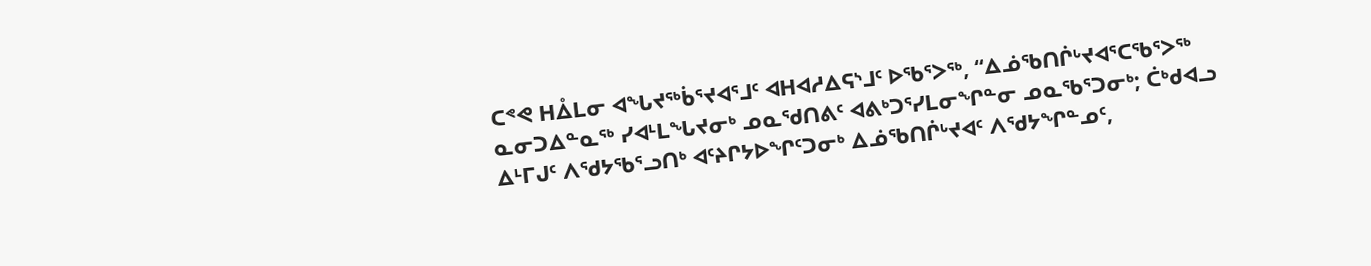ᑕᕝᕙ ᕼᐂᒪᓂ ᐊᖓᔪᖅᑳᕐᔪᐊᕐᒧᑦ ᐊᕼᐊᓱᐃᕋᔅᒧᑦ ᐅᖃᕐᐳᖅ, “ᐃᓅᖃᑎᒌᒡᔪᐊᕐᑕᖃᕐᐳᖅ ᓇᓂᑐᐃᓐᓇᖅ ᓯᐊᒻᒪᖓᔪᓂᒃ ᓄᓇᖁᑎᕕᑦ ᐊᕕᒃᑐᕐᓯᒪᓂᖏᓐᓂ ᓄᓇᖃᕐᑐᓂᒃ; ᑖᒃᑯᐊᓗ ᐃᒻᒥᒍᑦ ᐱᖁᔭᖃᕐᓗᑎᒃ ᐊᑦᔨᒋᔭᐅᖏᑦᑐᓂᒃ ᐃᓅᖃᑎᒌᒡᔪᐊᑦ ᐱᖁᔭᖏᓐᓄᑦ,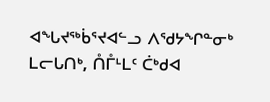ᐊᖓᔪᖅᑳᕐᔪᐊᓪᓗ ᐱᖁᔭᖏᓐᓂᒃ ᒪᓕᒐᑎᒃ, ᑍᒤᒻᒪᑦ ᑖᒃᑯᐊ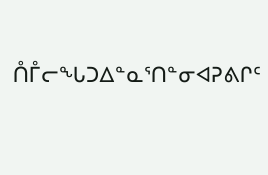ᑍᒤᓕᖓᑐᐃᓐᓇᕐᑎᓐᓂᐊᕈᕕᒋᑦ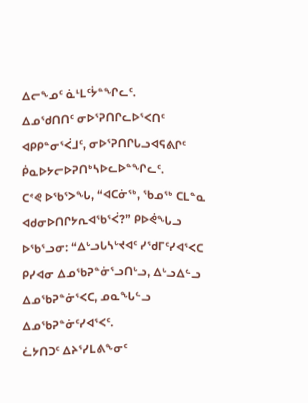ᐃᓕᖕᓄᑦ ᓈᒻᒪᑦᔮᓐᖏᓚᑦ.
ᐃᓄᖁᑎᑎᑦ ᓂᐅᕐᕈᑎᒋᓚᐅᕐᐸᑎᑦ ᐊᑭᑭᓐᓂᕐᐹᒧᑦ, ᓂᐅᕐᕈᑎᒋᒐᓗᐊᕋᕕᒋᑦ ᑮᓇᐅᔭᓕᐅᕈᑎᒃᓴᐅᓚᐅᓐᖏᓚᑦ.
ᑕᕝᕙ ᐅᖃᕐᐳᖓ, “ᐊᑕᓃᖅ, ᖃᓄᖅ ᑕᒪᓐᓇ ᐊᑯᓂᐅᑎᒋᔭᕆᐊᖃᕐᐹ?” ᑭᐅᕚᖓᓗ ᐅᖃᕐᓗᓂ: “ᐃᒡᓗᒐᓴᒡᔪᐊᑦ ᓯᖁᒥᑦᓯᐊᕐᐸᑕ ᑭᓯᐊᓂ ᐃᓄᖃᕈᓐᓃᕐᓗᑎᒡᓗ, ᐃᒡᓗᐃᓪᓗ ᐃᓄᖃᕈᓐᓃᕐᐸᑕ, ᓄᓇᖓᓪᓗ ᐃᓄᖃᕈᓐᓃᑦᓯᐊᕐᐸᑦ.
ᓛᔭᑎᑐᑦ ᐃᔨᕐᓯᒪᕕᖕᓂᑦ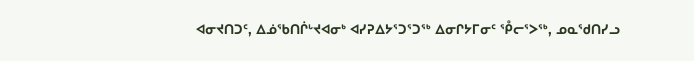ᐊᓂᔪᑎᑐᑦ, ᐃᓅᖃᑎᒌᒡᔪᐊᓂᒃ ᐊᓯᕈᐃᔭᕐᑐᕐᑐᖅ ᐃᓂᒋᔭᒥᓂᑦ ᕾᓕᕐᐳᖅ, ᓄᓇᖁᑎᓯᓗ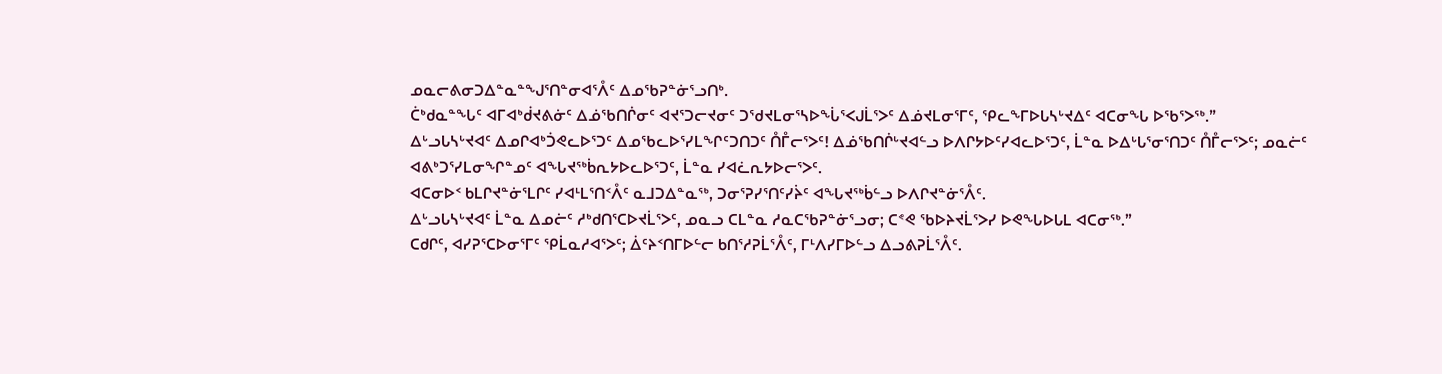ᓄᓇᓕᕕᓂᑐᐃᓐᓇᓐᖑᕐᑎᓐᓂᐊᕐᐰᑦ ᐃᓄᖃᕈᓐᓃᕐᓗᑎᒃ.
ᑖᒃᑯᓇᓐᖓᑦ ᐊᒥᐊᒃᑰᔪᕕᓃᑦ ᐃᓅᖃᑎᒌᓂᑦ ᐊᔪᕐᑐᓕᔪᓂᑦ ᑐᖁᔪᒪᓂᕐᓴᐅᖔᕐᐸᒍᒫᕐᐳᑦ ᐃᓅᔪᒪᓂᕐᒥᑦ, ᕿᓚᖕᒥᐅᒐᓴᒡᔪᐃᑦ ᐊᑕᓂᖓ ᐅᖃᕐᐳᖅ.”
ᐃᒡᓗᒐᓴᒡᔪᐊᑦ ᐃᓄᒋᐊᒃᑑᕙᓚᐅᕐᑐᑦ ᐃᓄᖃᓚᐅᕐᓯᒪᖏᑦᑐᑎᑐᑦ ᑍᒤᓕᕐᐳᑦ! ᐃᓅᖃᑎᒌᒡᔪᐊᓪᓗ ᐅᐱᒋᔭᐅᑦᓯᐊᓚᐅᕐᑐᑦ, ᒫᓐᓇ ᐅᐃᒡᒐᕐᓂᕐᑎᑐᑦ ᑍᒤᓕᕐᐳᑦ; ᓄᓇᓖᑦ ᐊᕕᒃᑐᕐᓯᒪᓂᖏᓐᓄᑦ ᐊᖓᔪᖅᑳᕆᔭᐅᓚᐅᕐᑐᑦ, ᒫᓐᓇ ᓯᐊᓛᕆᔭᐅᓕᕐᐳᑦ.
ᐊᑕᓂᐅᑉ ᑲᒪᒋᔪᓐᓃᕐᒪᒋᑦ ᓯᐊᒻᒪᕐᑎᑉᐰᑦ ᓇᒧᑐᐃᓐᓇᖅ, ᑐᓂᕐᕈᓯᕐᑎᑦᓯᔩᑦ ᐊᖓᔪᖅᑳᓪᓗ ᐅᐱᒋᔪᓐᓃᕐᐰᑦ.
ᐃᒡᓗᒐᓴᒡᔪᐊᑦ ᒫᓐᓇ ᐃᓄᓖᑦ ᓱᒃᑯᑎᕐᑕᐅᔪᒫᕐᐳᑦ, ᓄᓇᓗ ᑕᒪᓐᓇ ᓱᓇᑕᖃᕈᓐᓃᕐᓗᓂ; ᑕᕝᕙ ᖃᐅᔨᔪᒫᕐᐳᓯ ᐅᕙᖓᐅᒐᒪ ᐊᑕᓂᖅ.”
ᑕᑯᒋᑦ, ᐊᓯᕈᕐᑕᐅᓂᕐᒥᑦ ᕿᒫᓇᓱᐊᕐᐳᑦ; ᐄᑦᔨᑉᑎᒥᐅᓪᓕ ᑲᑎᕐᓱᕈᒫᕐᐰᑦ, ᒥᒻᐱᓯᒥᐅᓪᓗ ᐃᓗᕕᕈᒫᕐᐰᑦ.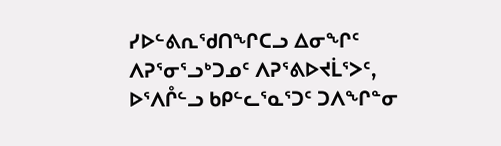ᓯᐅᓪᕕᕆᖁᑎᖏᑕᓗ ᐃᓂᖏᑦ ᐱᕈᕐᓂᕐᓗᒃᑐᓄᑦ ᐱᕈᕐᕕᐅᔪᒫᕐᐳᑦ, ᐅᕐᐱᒊᓪᓗ ᑲᑭᓪᓚᕐᓇᕐᑐᑦ ᑐᐱᖏᓐᓂ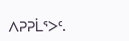ᐱᕈᕈᒫᕐᐳᑦ.